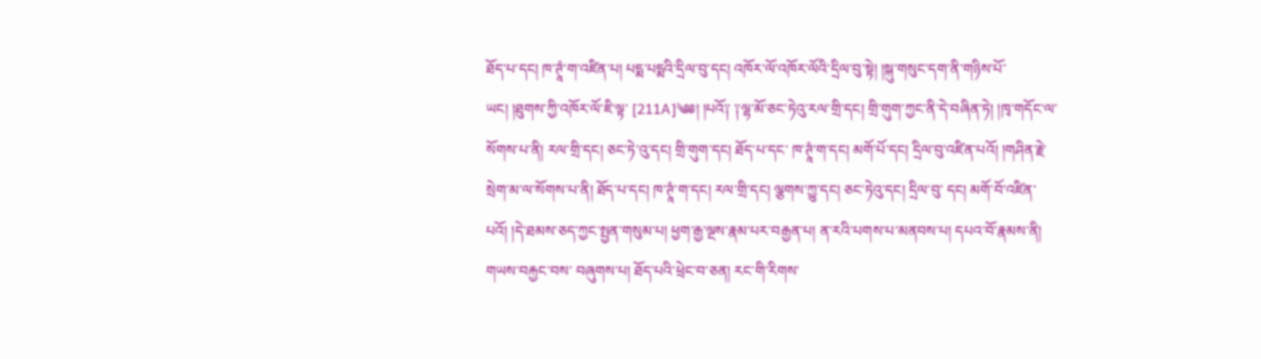ཐོད་པ་དང། ཁ་ཊཱཾ་ག་འཛིན་པ། པདྨ་པདྨའི་དྲིལ་བུ་དང། འཁོར་ལོ་འཁོར་ལོའི་དྲིལ་བུ་སྟེ། །སྐུ་གསུང་དག་ནི་གཉིས་པོ་ཡང། །ཐུགས་ཀྱི་འཁོར་ལོ་ཇི་ལྟ་ [211A]༄༅། །པའོ༑ ༑ལྷ་མོ་ཅང་ཏེའུ་རལ་གྲི་དང། གྲི་གུག་ཀྱང་ནི་དེ་བཞིན་ཏེ། །ཁྭ་གདོང་ལ་སོགས་པ་ནི། རལ་གྲི་དང། ཅང་ཏེ་འུ་དང། གྲི་གུག་དང། ཐོད་པ་དང་ ཁ་ཊཱཾ་ག་དང། མགོ་པོ་དང། དྲིལ་བུ་འཛིན་པའོ། །གཤིན་རྗེ་སྲེག་མ་ལ་སོགས་པ་ནི། ཐོད་པ་དང། ཁ་ཊཱཾ་ག་དང། རལ་གྲི་དང། ལྕགས་ཀྱུ་དང། ཅང་ཏེའུ་དང། དྲིལ་བུ་ དང། མགོ་བོ་འཛིན་པའོ། །དེ་ཐམས་ཅད་ཀྱང་སྤྱན་གསུམ་པ། ཕྱག་རྒྱ་ལྔས་རྣམ་པར་བརྒྱན་པ། ན་རའི་པགས་པ་མནབས་པ། དཔའ་བོ་རྣམས་ནི། གཡས་བརྐྱང་བས་ བཞུགས་པ། ཐོད་པའི་ཕྲེང་བ་ཅན། རང་གི་རིགས་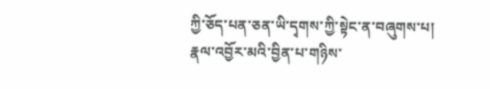ཀྱི་ཅོད་པན་ཅན་ཡི་དྭགས་ཀྱི་སྟེང་ན་བཞུགས་པ། རྣལ་འབྱོར་མའི་བྱིན་པ་གཉིས་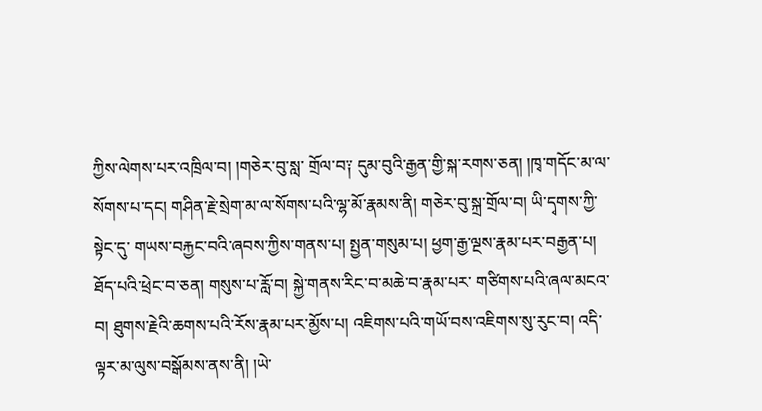ཀྱིས་ལེགས་པར་འཁྲིལ་བ། །གཅེར་བུ་སླ་ གྲོལ་བ༑ དུམ་བུའི་རྒྱན་གྱི་སྐ་རགས་ཅན། །ཁྭ་གདོང་མ་ལ་སོགས་པ་དང། གཤིན་རྗེ་སྲེག་མ་ལ་སོགས་པའི་ལྷ་མོ་རྣམས་ནི། གཅེར་བུ་སྐྲ་གྲོལ་བ། ཡི་དྭགས་ཀྱི་སྟེང་དུ་ གཡས་བརྐྱང་བའི་ཞབས་ཀྱིས་གནས་པ། སྤྱན་གསུམ་པ། ཕྱག་རྒྱ་ལྔས་རྣམ་པར་བརྒྱན་པ། ཐོད་པའི་ཕྲེང་བ་ཅན། གསུས་པ་རློ་བ། སྐྱེ་གནས་རིང་བ་མཆེ་བ་རྣམ་པར་ གཙིགས་པའི་ཞལ་མངའ་བ། ཐུགས་རྗེའི་ཆགས་པའི་རོས་རྣམ་པར་མྱོས་པ། འཇིགས་པའི་གཡོ་བས་འཇིགས་སུ་རུང་བ། འདི་ལྟར་མ་ལུས་བསྒོམས་ནས་ནི། །ཡེ་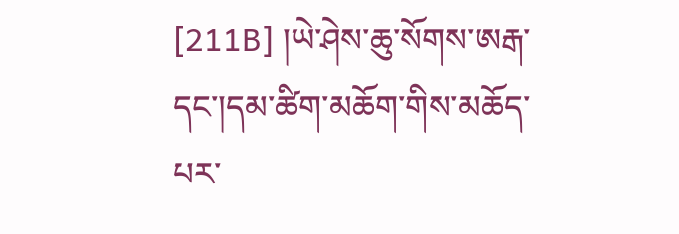[211B] །ཡེ་ཤེས་ཆུ་སོགས་ཨརྒ་དང་།དམ་ཚིག་མཆོག་གིས་མཆོད་པར་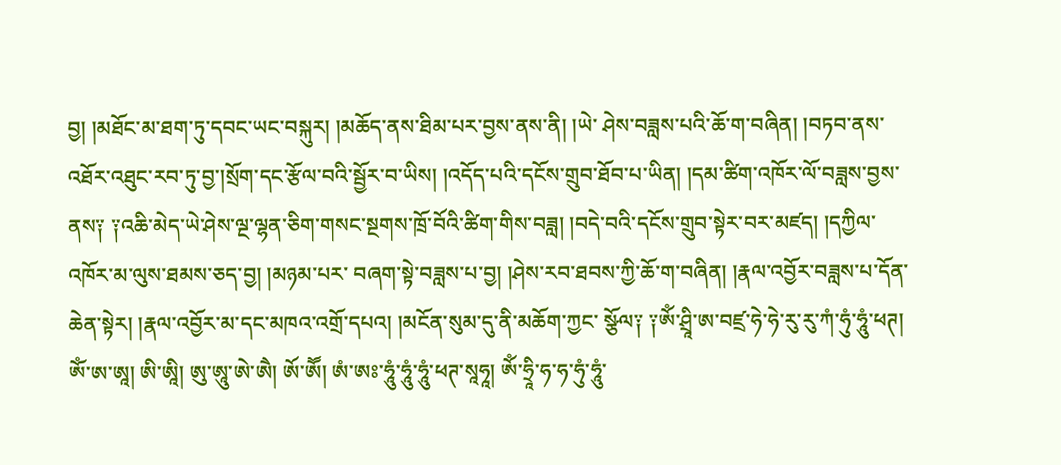བྱ། །མཐོང་མ་ཐག་ཏུ་དབང་ཡང་བསྐུར། །མཆོད་ནས་ཐིམ་པར་བྱས་ནས་ནི། །ཡེ་ ཤེས་བཟླས་པའི་ཆོ་ག་བཞིན། །བཏབ་ནས་འཐོར་འཐུང་རབ་ཏུ་བྱ་།སྲོག་དང་རྩོལ་བའི་སྦྱོར་བ་ཡིས། །འདོད་པའི་དངོས་གྲུབ་ཐོབ་པ་ཡིན། །དམ་ཚིག་འཁོར་ལོ་བཟླས་བྱས་ ནས༑ ༑འཆི་མེད་ཡེ་ཤེས་ལྔ་ལྷན་ཅིག་གསང་སྔགས་ཁྲོ་བོའི་ཚིག་གིས་བཟླ། །བདེ་བའི་དངོས་གྲུབ་སྟེར་བར་མཛད། །དཀྱིལ་འཁོར་མ་ལུས་ཐམས་ཅད་བྱ། །མཉམ་པར་ བཞག་སྟེ་བཟླས་པ་བྱ། །ཤེས་རབ་ཐབས་ཀྱི་ཆོ་ག་བཞིན། །རྣལ་འབྱོར་བཟླས་པ་དོན་ཆེན་སྟེར། །རྣལ་འབྱོར་མ་དང་མཁའ་འགྲོ་དཔའ། །མངོན་སུམ་དུ་ནི་མཆོག་ཀྱང་ སྩོལ༑ ༑ཨོཾ་ཤྲཱི་ཨ་བཛྲ་ཧེ་ཧེ་རུ་རུ་ཀཾ་ཧུཾ་ཧཱུཾ་ཕཊ། ཨོཾ་ཨ་ཨཱ། ཨི་ཨཱི། ཨུ་ཨཱུ་ཨེ་ཨཻ། ཨོ་ཨཽ། ཨཾ་ཨཿ་ཧཱུཾ་ཧཱུཾ་ཧཱུཾ་ཕཊ་སཱཧཱ། ཨོཾ་ཧྲཱི་ཧ་ཧ་ཧུཾ་ཧཱུཾ་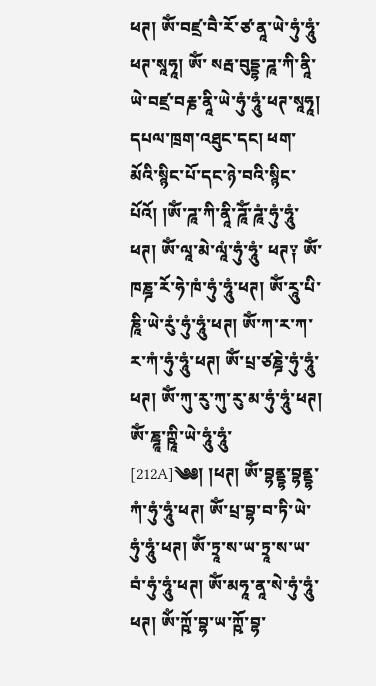ཕཊ། ཨོཾ་བཛྲ་བཻ་རོ་ཙ་ནཱ་ཡེ་ཧུཾ་ཧཱུཾ་ཕཊ་སཱཧཱ། ཨོཾ་ སརྦ་བུདྡྷ་ཌཱ་ཀི་ནཱི་ཡེ་བཛྲ་བརྞ་ནཱི་ཡེ་ཧུཾ་ཧཱུཾ་ཕཊ་སཱཧཱ། དཔལ་ཁྲག་འཐུང་དང། ཕག་མོའི་སྙིང་པོ་དང་ཉེ་བའི་སྙིང་པོའོ། །ཨོཾ་ཌཱ་ཀི་ནཱི་ཌཱོཾ་ཌཱཾ་ཧུཾ་ཧཱུཾ་ཕཊ། ཨོཾ་ལཱ་མེ་ལཱཾ་ཧུཾ་ཧཱུཾ་ ཕཊ༑ ཨོཾ་ཁཎྜ་རོ་ཧེ་ཁཾ་ཧུཾ་ཧཱུཾ་ཕཊ། ཨོཾ་རཱུ་པི་ཎཱི་ཡེ་རུཾ་ཧུཾ་ཧཱུཾ་ཕཊ། ཨོཾ་ཀ་ར་ཀ་ར་ཀཾ་ཧུཾ་ཧཱུཾ་ཕཊ། ཨོཾ་པྲ་ཙཎྜེ་ཧུཾ་ཧཱུཾ་ཕཊ། ཨོཾ་ཀུ་རུ་ཀུ་རུ་མ་ཧུཾ་ཧཱུཾ་ཕཊ། ཨོཾ་ཎྜཱ་ཀྵཱི་ཡེ་ཧཱུཾ་ཧཱུཾ་ [212A]༄༅། །ཕཊ། ཨོཾ་བྷནྡྷ་བྷནྡྷ་ཀཾ་ཧུཾ་ཧཱུཾ་ཕཊ། ཨོཾ་པྲ་བྷ་བ་ཏི་ཡེ་ཧུཾ་ཧཱུཾ་ཕཊ། ཨོཾ་ཏྲཱ་ས་ཡ་ཏྲཱ་ས་ཡ་བཾ་ཧུཾ་ཧཱུཾ་ཕཊ། ཨོཾ་མཧཱ་ནཱ་སེ་ཧུཾ་ཧཱུཾ་ཕཊ། ཨོཾ་ཀྵོ་བྷ་ཡ་ཀྵོ་བྷ་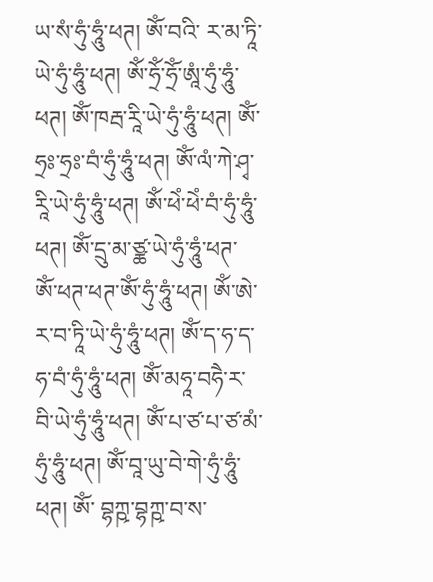ཡ་སཾ་ཧུཾ་ཧཱུཾ་ཕཊ། ཨོཾ་བའི་ ར་མ་ཏཱི་ཡེ་ཧུཾ་ཧཱུཾ་ཕཊ། ཨོཾ་ཧྲོཾ་ཧྲོཾ་ཨཱཾ་ཧུཾ་ཧཱུཾ་ཕཊ། ཨོཾ་ཁརྦ་རཱི་ཡེ་ཧུཾ་ཧཱུཾ་ཕཊ། ཨོཾ་ཧྲཿ་ཧྲཿ་བཾ་ཧུཾ་ཧཱུཾ་ཕཊ། ཨོཾ་ལཾ་ཀེ་ཤྭ་རཱི་ཡེ་ཧུཾ་ཧཱུཾ་ཕཊ། ཨོཾ་ཕེཾ་ཕེཾ་བཾ་ཧུཾ་ཧཱུཾ་ཕཊ། ཨོཾ་དྲུ་མ་ཙྪ་ཡེ་ཧུཾ་ཧཱུཾ་ཕཊ་ ཨོཾ་ཕཊ་ཕཊ་ཨོཾ་ཧུཾ་ཧཱུཾ་ཕཊ། ཨོཾ་ཨེ་ར་བ་ཏཱི་ཡེ་ཧུཾ་ཧཱུཾ་ཕཊ། ཨོཾ་ད་ཧ་ད་ཧ་བཾ་ཧུཾ་ཧཱུཾ་ཕཊ། ཨོཾ་མཧཱ་བཧཻ་ར་བི་ཡེ་ཧུཾ་ཧཱུཾ་ཕཊ། ཨོཾ་པ་ཙ་པ་ཙ་མཾ་ཧུཾ་ཧཱུཾ་ཕཊ། ཨོཾ་བཱ་ཡུ་བེ་གེ་ཧུཾ་ཧཱུཾ་ཕཊ། ཨོཾ་ བྷཀྵ་བྷཀྵ་བ་ས་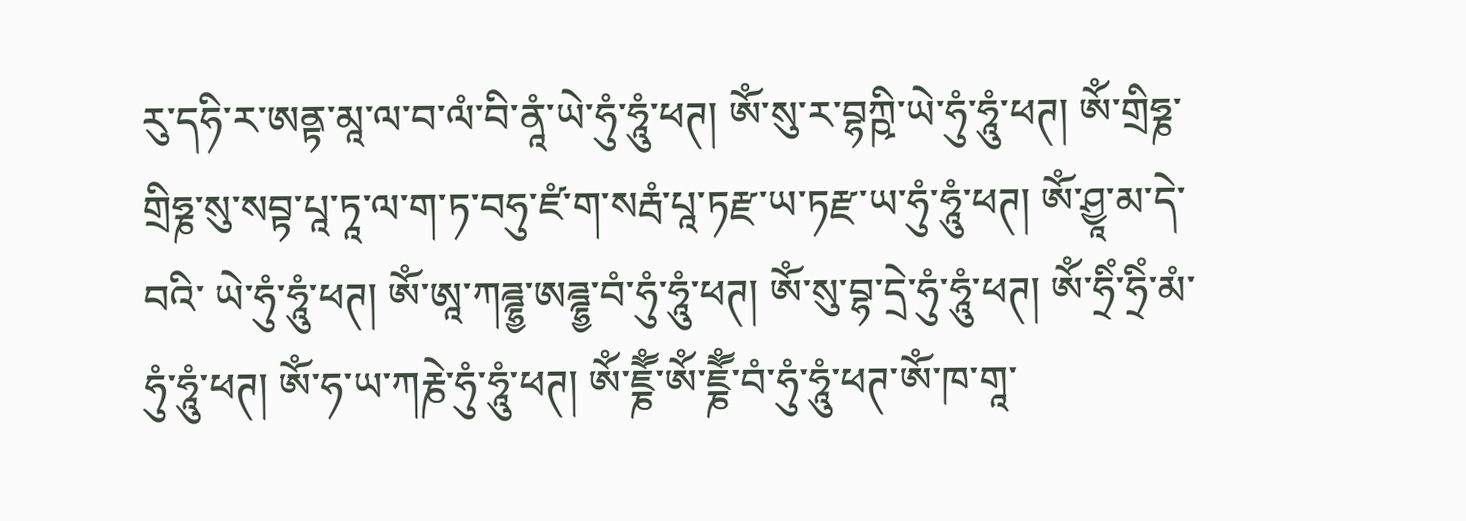རུ་དཧི་ར་ཨནྟ་མཱ་ལ་བ་ལཾ་བི་ནཱཾ་ཡེ་ཧུཾ་ཧཱུཾ་ཕཊ། ཨོཾ་སུ་ར་བྷཀྵི་ཡེ་ཧུཾ་ཧཱུཾ་ཕཊ། ཨོཾ་གྲིཧྞ་གྲིཧྞ་སུ་སབྟ་པཱ་ཏཱ་ལ་ག་ཏ་བཧུ་ཛཾ་ག་སརྦཾ་པཱ་ཏརྫ་ཡ་ཏརྫ་ཡ་ཧུཾ་ཧཱུཾ་ཕཊ། ཨོཾ་ཤྱཱ་མ་དེ་བའི་ ཡེ་ཧུཾ་ཧཱུཾ་ཕཊ། ཨོཾ་ཨཱ་ཀཌྜྷྱ་ཨཌྜྷྱ་བཾ་ཧུཾ་ཧཱུཾ་ཕཊ། ཨོཾ་སུ་བྷ་དྲེ་ཧུཾ་ཧཱུཾ་ཕཊ། ཨོཾ་ཧྲིཾ་ཧྲིཾ་མཾ་ཧུཾ་ཧཱུཾ་ཕཊ། ཨོཾ་ཧ་ཡ་ཀརྞེ་ཧུཾ་ཧཱུཾ་ཕཊ། ཨོཾ་ཇྞཽཾ་ཨོཾ་ཇྞཽཾ་བཾ་ཧུཾ་ཧཱུཾ་ཕཊ་ཨོཾ་ཁ་གཱ་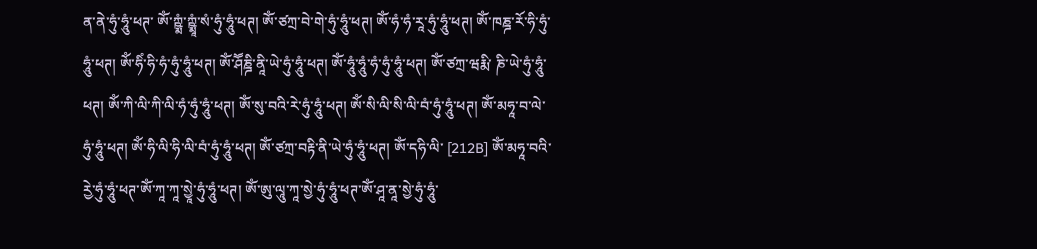ན་ནེ་ཧུཾ་ཧཱུཾ་ཕཊ་ ཨོཾ་ཀྵྨཾ་ཀྵྨཱཾ་སཾ་ཧུཾ་ཧཱུཾ་ཕཊ། ཨོཾ་ཙཀྲ་བེ་གེ་ཧུཾ་ཧཱུཾ་ཕཊ། ཨོཾ་ཧཾ་ཧཾ་རཱ་ཧུཾ་ཧཱུཾ་ཕཊ། ཨོཾ་ཁཎྜ་རོ་ཧི་ཧུཾ་ཧཱུཾ་ཕཊ། ཨོཾ་ཧིཾ་ཧི་ཧཾ་ཧུཾ་ཧཱུཾ་ཕཊ། ཨོཾ་ཤཽཎྜི་ནཱི་ཡེ་ཧུཾ་ཧཱུཾ་ཕཊ། ཨོཾ་ཧཱུཾ་ཧཱུཾ་ཧཾ་ཧུཾ་ཧཱུཾ་ཕཊ། ཨོཾ་ཙཀྲ་ཝརྨི་ ཎི་ཡེ་ཧུཾ་ཧཱུཾ་ཕཊ། ཨོཾ་ཀི་ལི་ཀི་ལི་ཧཾ་ཧུཾ་ཧཱུཾ་ཕཊ། ཨོཾ་སུ་བའི་རེ་ཧུཾ་ཧཱུཾ་ཕཊ། ཨོཾ་སི་ལི་སི་ལི་བཾ་ཧུཾ་ཧཱུཾ་ཕཊ། ཨོཾ་མཧཱ་བ་ལེ་ཧུཾ་ཧཱུཾ་ཕཊ། ཨོཾ་ཧི་ལི་ཧི་ལི་བཾ་ཧུཾ་ཧཱུཾ་ཕཊ། ཨོཾ་ཙཀྲ་བརྟི་ནི་ཡེ་ཧུཾ་ཧཱུཾ་ཕཊ། ཨོཾ་དཧི་ལི་ [212B] ཨོཾ་མཧཱ་བའི་རྱེ་ཧུཾ་ཧཱུཾ་ཕཊ་ཨོཾ་ཀཱ་ཀཱ་སྱཱེ་ཧུཾ་ཧཱུཾ་ཕཊ། ཨོཾ་ཨུ་ལཱུ་ཀཱ་སྱེ་ཧུཾ་ཧཱུཾ་ཕཊ་ཨོཾ་ཤཱ་ནཱ་སྱེ་ཧུཾ་ཧཱུཾ་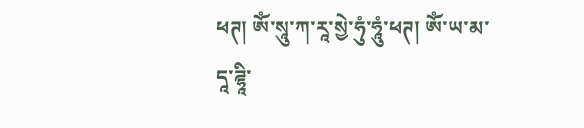ཕཊ། ཨོཾ་སཱུ་ཀ་རཱ་སྱེ་ཧུཾ་ཧཱུཾ་ཕཊ། ཨོཾ་ཡ་མ་དཱ་ཌྷཱི་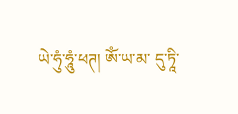ཡེ་ཧུཾ་ཧཱུཾ་ཕཊ། ཨོཾ་ཡ་མ་ དུ་ཏཱི་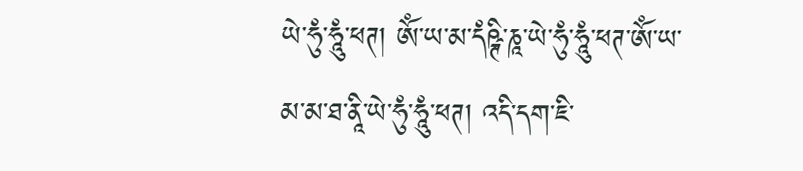ཡེ་ཧུཾ་ཧཱུཾ་ཕཊ། ཨོཾ་ཡ་མ་དཾཥྚི་ཎཱ་ཡེ་ཧུཾ་ཧཱུཾ་ཕཊ་ཨོཾ་ཡ་མ་མ་ཐ་ནཱི་ཡེ་ཧུཾ་ཧཱུཾ་ཕཊ། འདི་དག་ཇི་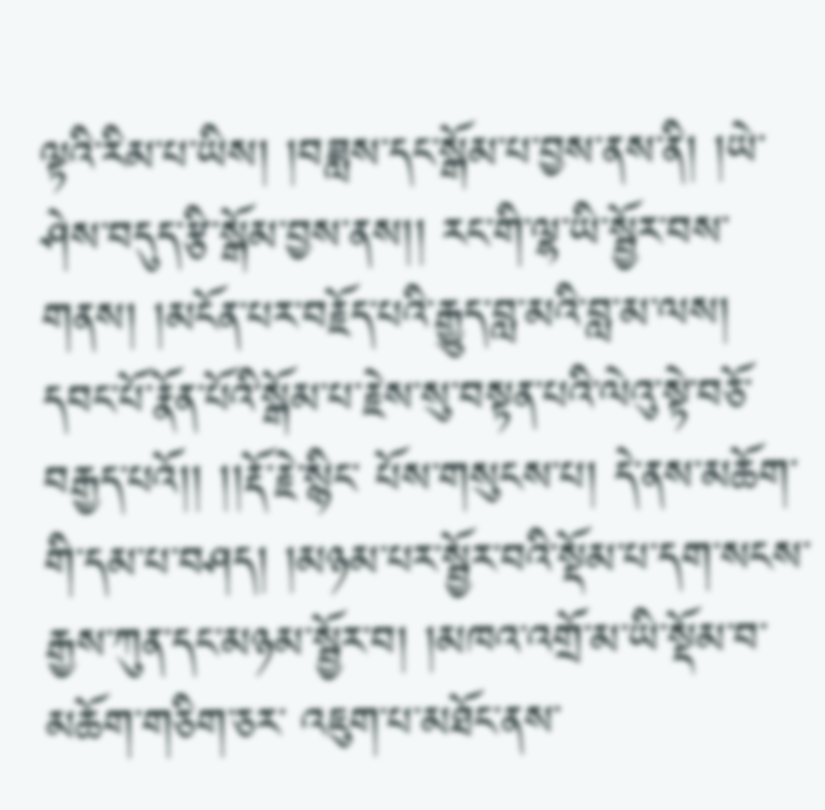ལྟའི་རིམ་པ་ཡིས། །བཟླས་དང་སྒོམ་པ་བྱས་ནས་ནི། །ཡེ་ཤེས་བདུད་རྩི་སྒོམ་བྱས་ནས།། རང་གི་ལྷ་ཡི་སྦྱོར་བས་གནས། །མངོན་པར་བརྗོད་པའི་རྒྱུད་བླ་མའི་བླ་མ་ལས། དབང་པོ་རྣོན་པོའི་སྒོམ་པ་རྗེས་སུ་བསྟན་པའི་ལེའུ་སྟེ་བཅོ་བརྒྱད་པའོ།། །།རྡོ་རྗེ་སྙིང་ པོས་གསུངས་པ། དེ་ནས་མཆོག་གི་དམ་པ་བཤད། །མཉམ་པར་སྦྱོར་བའི་སྡོམ་པ་དག་སངས་རྒྱས་ཀུན་དང་མཉམ་སྦྱོར་བ། །མཁའ་འགྲོ་མ་ཡི་སྡོམ་བ་མཆོག་གཅིག་ཅར་ འཇུག་པ་མཐོང་ནས་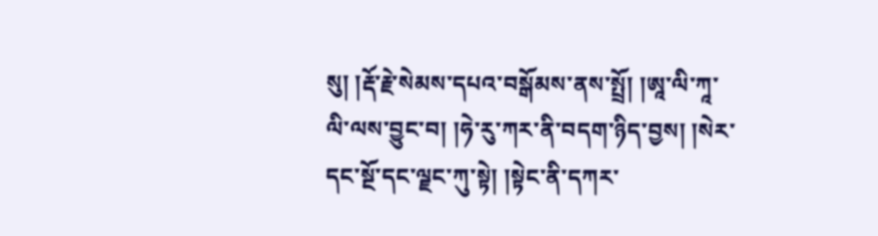སུ། །རྡོ་རྗེ་སེམས་དཔའ་བསྒོམས་ནས་སྤྲོ། །ཨཱ་ལི་ཀཱ་ལི་ལས་བྱུང་བ། །ཧེ་རུ་ཀར་ནི་བདག་ཉིད་བྱས། །སེར་དང་སྔོ་དང་ལྗང་ཀུ་སྟེ། །སྟེང་ནི་དཀར་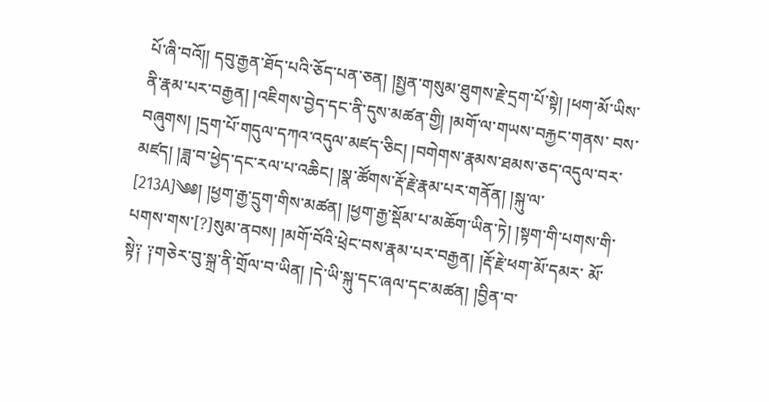པོ་ཞི་བའོ།། དབུ་རྒྱན་ཐོད་པའི་ཅོད་པན་ཅན། །སྤྱན་གསུམ་ཐུགས་རྗེ་དྲག་པོ་སྟེ། །ཕག་མོ་ཡིས་ནི་རྣམ་པར་བརྒྱན། །འཇིགས་བྱེད་དང་ནི་དུས་མཚན་གྱི། །མགོ་ལ་གཡས་བརྐྱང་གནས་ བས་བཞུགས། །དྲག་པོ་གདུལ་དཀའ་འདུལ་མཛད་ཅིང། །བགེགས་རྣམས་ཐམས་ཅད་འདུལ་བར་མཛད། །ཟླ་བ་ཕྱེད་དང་རལ་པ་འཆིང། །སྣ་ཚོགས་རྡོ་རྗེ་རྣམ་པར་གནོན། །སྐུ་ལ་ [213A]༄༅། །ཕྱག་རྒྱ་དྲུག་གིས་མཚན། །ཕྱག་རྒྱ་སྡོམ་པ་མཆོག་ཡིན་ཏེ། །སྟག་གི་པགས་གི་པགས་གས་[?]སུམ་ནབས། །མགོ་བོའི་ཕྲེང་བས་རྣམ་པར་བརྒྱན། །རྡོ་རྗེ་ཕག་མོ་དམར་ མོ་སྟེ༑ ༑གཅེར་བུ་སྐྲ་ནི་གྲོལ་བ་ཡིན། །དེ་ཡི་སྐུ་དང་ཞལ་དང་མཚན། །བྱིན་བ་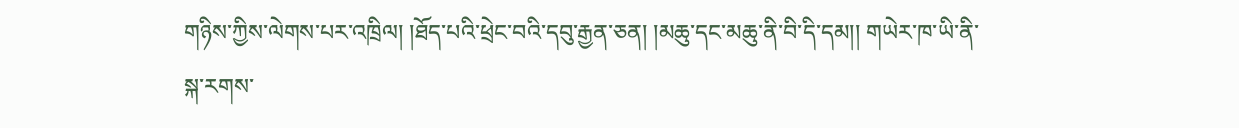གཉིས་ཀྱིས་ལེགས་པར་འཁྲིལ། །ཐོད་པའི་ཕྲེང་བའི་དབུ་རྒྱན་ཅན། །མཆུ་དང་མཆུ་ནི་བི་དི་དམ།། གཡེར་ཁ་ཡི་ནི་སྐ་རགས་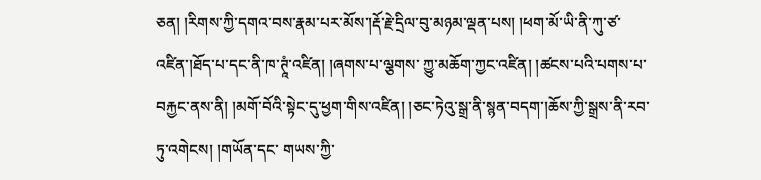ཅན། །རིགས་ཀྱི་དགའ་བས་རྣམ་པར་མོས་།རྡོ་རྗེ་དྲིལ་བུ་མཉམ་ལྡན་པས། །ཕག་མོ་ཡི་ནི་ཀུ་ཙ་འཛིན་།ཐོད་པ་དང་ནི་ཁ་ཊཱཾ་འཛིན། །ཞགས་པ་ལྕགས་ ཀྱུ་མཆོག་ཀྱང་འཛིན། །ཚངས་པའི་པགས་པ་བརྐྱང་ནས་ནི། །མགོ་བོའི་སྟེང་དུ་ཕྱག་གིས་འཛིན། །ཅང་ཏེའུ་སྒྲ་ནི་སྙན་བདག་།ཆོས་ཀྱི་སྒྲས་ནི་རབ་ཏུ་འགེངས། །གཡོན་དང་ གཡས་ཀྱི་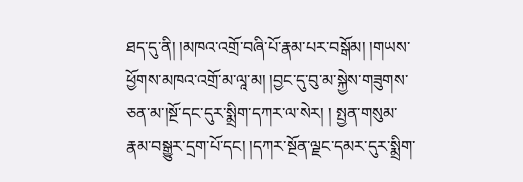ཐད་དུ་ནི། །མཁའ་འགྲོ་བཞི་པོ་རྣམ་པར་བསྒོམ། །གཡས་ཕྱོགས་མཁའ་འགྲོ་མ་ལཱ་མ། །བྱང་དུ་བུ་མ་སྐྱེས་གཟུགས་ཅན་མ་།སྔོ་དང་དུར་སྨྲིག་དཀར་ལ་སེར། ། སྤྱན་གསུམ་རྣམ་བསྒྱུར་དྲག་པོ་དང། །དཀར་སྔོན་ལྗང་དམར་དུར་སྨྲིག་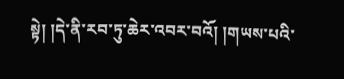སྟེ། །དེ་ནི་རབ་ཏུ་ཆེར་འབར་བའོ། །གཡས་པའི་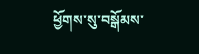ཕྱོགས་སུ་བསྒོམས་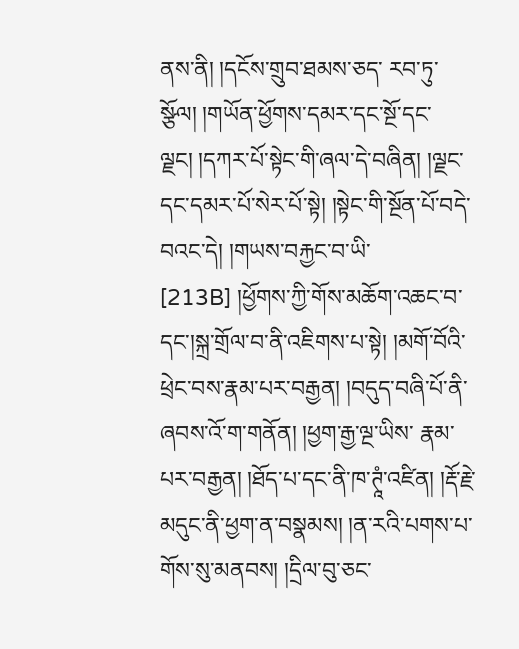ནས་ནི། །དངོས་གྲུབ་ཐམས་ཅད་ རབ་ཏུ་སྩོལ། །གཡོན་ཕྱོགས་དམར་དང་སྔོ་དང་ལྗང། །དཀར་པོ་སྟེང་གི་ཞལ་དེ་བཞིན། །ལྗང་དང་དམར་པོ་སེར་པོ་སྟེ། །སྟེང་གི་སྔོན་པོ་བདེ་བའང་དེ། །གཡས་བརྐྱང་བ་ཡི་ [213B] །ཕྱོགས་ཀྱི་གོས་མཆོག་འཆང་བ་དང་།སྐྲ་གྲོལ་བ་ནི་འཇིགས་པ་སྟེ། །མགོ་བོའི་ཕྲེང་བས་རྣམ་པར་བརྒྱན། །བདུད་བཞི་པོ་ནི་ཞབས་འོ་ག་གནོན། །ཕྱག་རྒྱ་ལྔ་ཡིས་ རྣམ་པར་བརྒྱན། །ཐོད་པ་དང་ནི་ཁ་ཊཱཾ་འཛིན། །རྡོ་རྗེ་མདུང་ནི་ཕྱག་ན་བསྣམས། །ན་རའི་པགས་པ་གོས་སུ་མནབས། །དྲིལ་བུ་ཅང་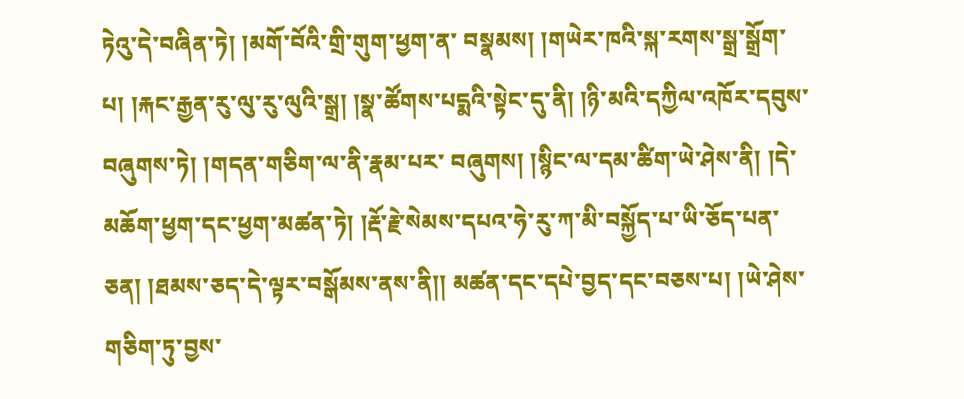ཏེའུ་དེ་བཞིན་ཏེ། །མགོ་བོའི་གྲི་གུག་ཕྱག་ན་ བསྣམས། །གཡེར་ཁའི་སྐ་རགས་སྒྲ་སྒྲོག་པ། །རྐང་རྒྱན་རུ་ལུ་རུ་ལུའི་སྒྲ། །སྣ་ཚོགས་པདྨའི་སྟེང་དུ་ནི། །ཉི་མའི་དཀྱིལ་འཁོར་དབུས་བཞུགས་ཏེ། །གདན་གཅིག་ལ་ནི་རྣམ་པར་ བཞུགས། །སྙིང་ལ་དམ་ཚིག་ཡེ་ཤེས་ནི། །དེ་མཆོག་ཕྱག་དང་ཕྱག་མཚན་ཏེ། །རྡོ་རྗེ་སེམས་དཔའ་ཧེ་རུ་ཀ་མི་བསྐྱོད་པ་ཡི་ཅོད་པན་ཅན། །ཐམས་ཅད་དེ་ལྟར་བསྒོམས་ནས་ནི།། མཚན་དང་དཔེ་བྱད་དང་བཅས་པ། །ཡེ་ཤེས་གཅིག་ཏུ་བྱས་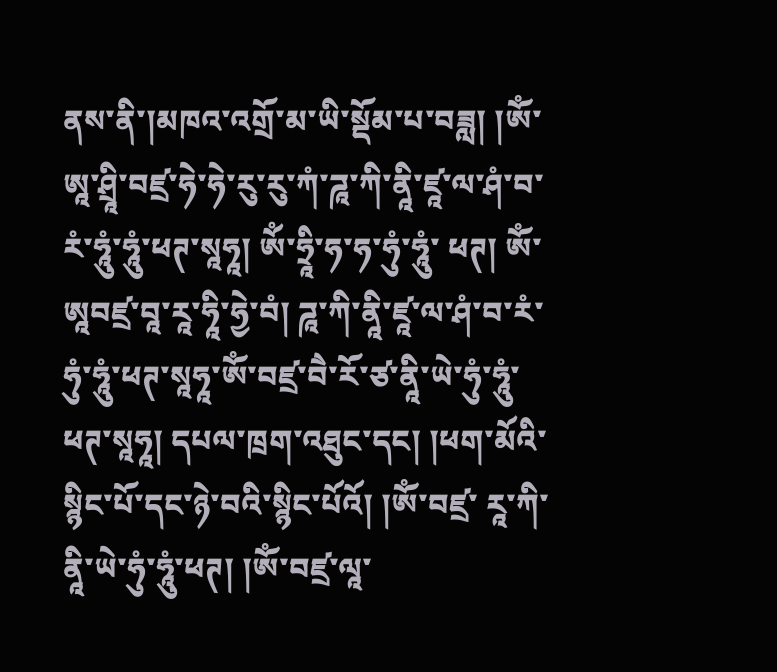ནས་ནི་།མཁའ་འགྲོ་མ་ཡི་སྡོམ་པ་བཟླ། །ཨོཾ་ཨཱ་ཤྲཱི་བཛྲ་ཧེ་ཧེ་རུ་རུ་ཀཾ་ཌཱ་ཀི་ནཱི་ཛཱ་ལ་ཤཾ་བ་རཾ་ཧཱུཾ་ཧཱུཾ་ཕཊ་སཱཧཱ། ཨོཾ་ཧྲཱི་ཧ་ཧ་ཧུཾ་ཧཱུཾ་ ཕཊ། ཨོཾ་ཨཱབཛྲ་བཱ་རཱ་ཧཱི་ཧྱེ་བཾ། ཌཱ་ཀི་ནཱི་ཛཱ་ལ་ཤཾ་བ་རཾ་ཧུཾ་ཧཱུཾ་ཕཊ་སཱཧཱ་ཨོཾ་བཛྲ་བཻ་རོ་ཙ་ནཱི་ཡེ་ཧུཾ་ཧཱུཾ་ཕཊ་སཱཧཱ། དཔལ་ཁྲག་འཐུང་དང། །ཕག་མོའི་སྙིང་པོ་དང་ཉེ་བའི་སྙིང་པོའོ། །ཨོཾ་བཛྲ་ རཱ་ཀི་ནཱི་ཡེ་ཧུཾ་ཧཱུཾ་ཕཊ། །ཨོཾ་བཛྲ་ལཱ་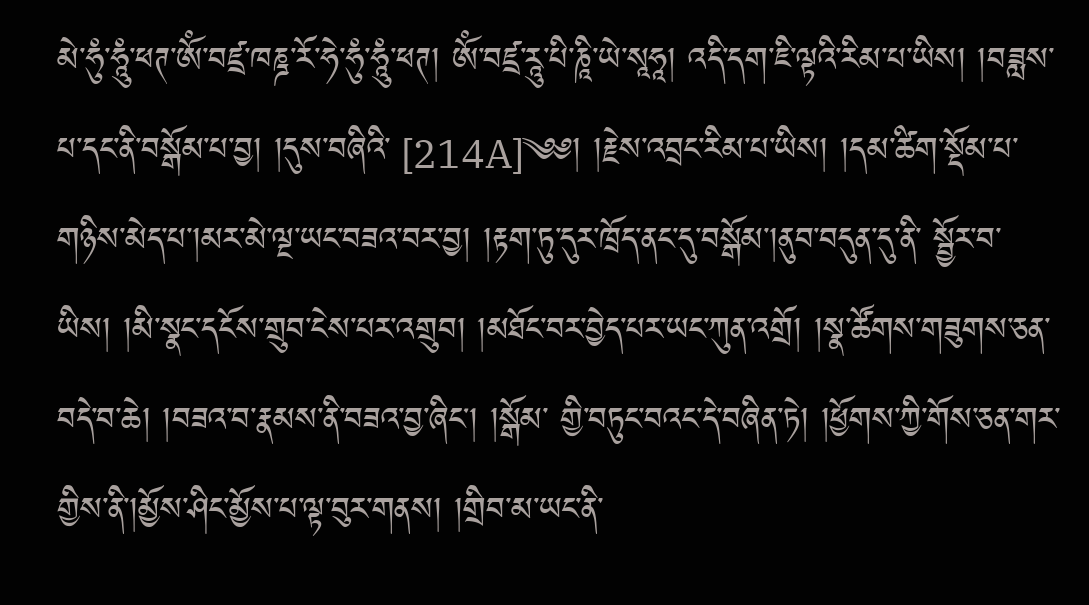མེ་ཧུཾ་ཧཱུཾ་ཕཊ་ཨོཾ་བཛྲ་ཁཎྜ་རོ་ཧེ་ཧུཾ་ཧཱུཾ་ཕཊ། ཨོཾ་བཛྲ་རཱུ་པི་ཎཱི་ཡེ་སཱཧཱ། འདི་དག་ཇི་ལྟའི་རིམ་པ་ཡིས། །བཟླས་པ་དང་ནི་བསྒོམ་པ་བྱ། །དུས་བཞིའི་ [214A]༄༅། །རྗེས་འབྲང་རིམ་པ་ཡིས། །དམ་ཚིག་སྡོམ་པ་གཉིས་མེད་པ་།མར་མེ་ལྔ་ཡང་བཟའ་བར་བྱ། །རྟག་ཏུ་དུར་ཁྲོད་ནང་དུ་བསྒོམ་།ནུབ་བདུན་དུ་ནི་ སྦྱོར་བ་ཡིས། །མི་སྣང་དངོས་གྲུབ་ངེས་པར་འགྲུབ། །མཐོང་བར་བྱེད་པར་ཡང་ཀུན་འགྲོ། །སྣ་ཚོགས་གཟུགས་ཅན་བདེ་བ་ཆེ། །བཟའ་བ་རྣམས་ནི་བཟའ་བྱ་ཞིང། །སྒོམ་ གྱི་བཏུང་བའང་དེ་བཞིན་ཏེ། །ཕྱོགས་ཀྱི་གོས་ཅན་གར་གྱིས་ནི་།མྱོས་ཤིང་མྱོས་པ་ལྟ་བུར་གནས། །གྲིབ་མ་ཡང་ནི་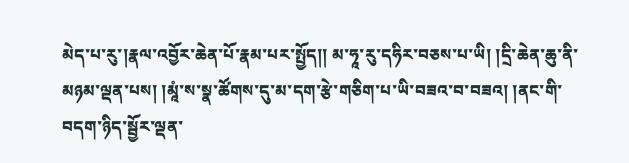མེད་པ་རུ་།རྣལ་འབྱོར་ཆེན་པོ་རྣམ་པར་སྤྱོད།། མ་ཧཱ་རུ་དཧིར་བཅས་པ་ཡི། །དྲི་ཆེན་ཆུ་ནི་མཉམ་ལྡན་པས། །མཱཾ་ས་སྣ་ཚོགས་དུ་མ་དག་རྩེ་གཅིག་པ་ཡི་བཟའ་བ་བཟའ། །ནང་གི་བདག་ཉིད་སྦྱོར་ལྡན་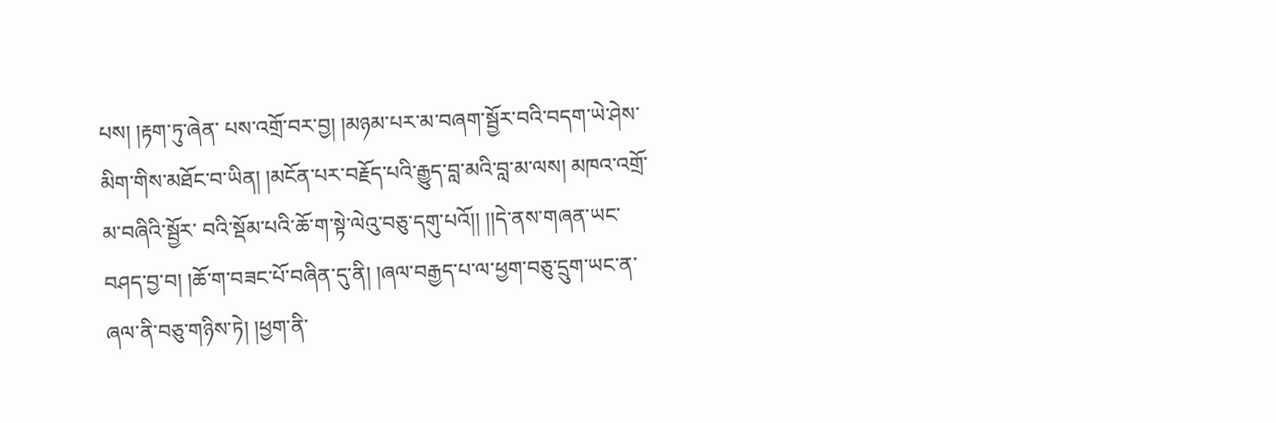པས། །རྟག་ཏུ་ཞེན་ པས་འགྲོ་བར་བྱ། །མཉམ་པར་མ་བཞག་སྦྱོར་བའི་བདག་ཡེ་ཤེས་མིག་གིས་མཐོང་བ་ཡིན། །མངོན་པར་བརྗོད་པའི་རྒྱུད་བླ་མའི་བླ་མ་ལས། མཁའ་འགྲོ་མ་བཞིའི་སྦྱོར་ བའི་སྡོམ་པའི་ཆོ་ག་སྟེ་ལེའུ་བཅུ་དགུ་པའོ།། །།དེ་ནས་གཞན་ཡང་བཤད་བྱ་བ། །ཆོ་ག་བཟང་པོ་བཞིན་དུ་ནི། །ཞལ་བརྒྱད་པ་ལ་ཕྱག་བཅུ་དྲུག་ཡང་ན་ ཞལ་ནི་བཅུ་གཉིས་ཏེ། །ཕྱག་ནི་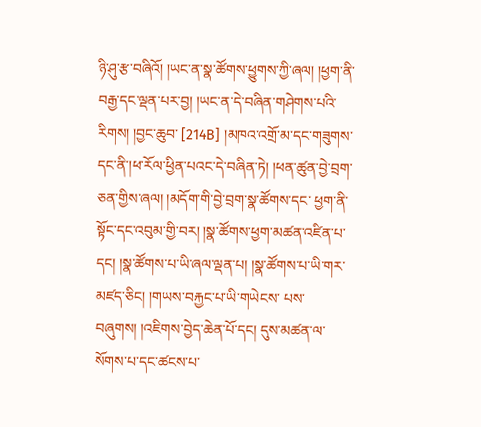ཉི་ཤུ་རྩ་བཞིའོ། །ཡང་ན་སྣ་ཚོགས་ཕྱུགས་ཀྱི་ཞལ། །ཕྱག་ནི་བརྒྱ་དང་ལྡན་པར་བྱ། །ཡང་ན་དེ་བཞིན་གཤེགས་པའི་རིགས། །བྱང་ཆུབ་ [214B] །མཁའ་འགྲོ་མ་དང་གཟུགས་དང་ནི་།ཕ་རོལ་ཕྱིན་པའང་དེ་བཞིན་ཏེ། །ཕན་ཚུན་བྱེ་བྲག་ཅན་གྱིས་ཞལ། །མདོག་གི་བྱེ་བྲག་སྣ་ཚོགས་དང་ ཕྱག་ནི་སྟོང་དང་འབུམ་གྱི་བར། །སྣ་ཚོགས་ཕྱག་མཚན་འཛིན་པ་དང། །སྣ་ཚོགས་པ་ཡི་ཞལ་ལྡན་པ། །སྣ་ཚོགས་པ་ཡི་གར་མཛད་ཅིང། །གཡས་བརྐྱང་པ་ཡི་གཡེངས་ པས་བཞུགས། །འཇིགས་བྱེད་ཆེན་པོ་དང། དུས་མཚན་ལ་སོགས་པ་དང་ཚངས་པ་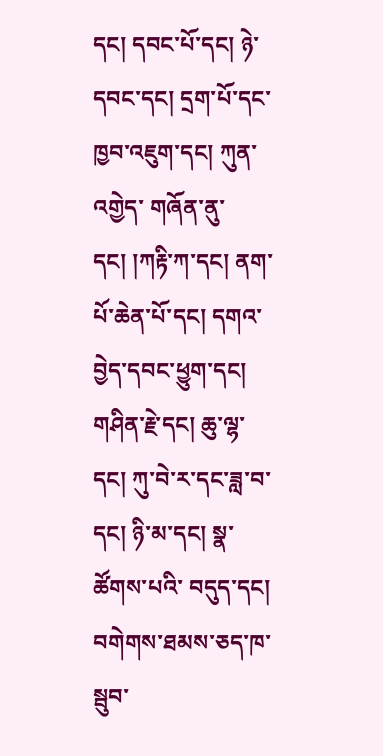དང། དབང་པོ་དང། ཉེ་དབང་དང། དྲག་པོ་དང་ཁྱབ་འཇུག་དང། ཀུན་འགྱེད་ གཞོན་ནུ་དང། །ཀརྟི་ཀ་དང། ནག་པོ་ཆེན་པོ་དང། དགའ་བྱེད་དབང་ཕྱུག་དང། གཤིན་རྗེ་དང། ཆུ་ལྷ་དང། ཀུ་བེ་ར་དང་ཟླ་བ་དང། ཉི་མ་དང། སྣ་ཚོགས་པའི་ བདུད་དང། བགེགས་ཐམས་ཅད་ཁ་སྦུབ་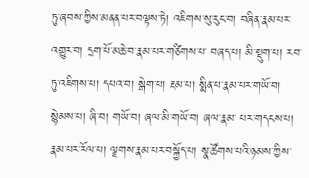ཏུ་ཞབས་ཀྱིས་མནན་པར་བལྟས་ཏེ། འཇིགས་སུ་རུང་བ། བཞིན་རྣམ་པར་འགྱུར་བ། དྲག་པོ་མཆེ་བ་རྣམ་པར་གཙིགས་པ་ བཞད་པ། མི་སྡུག་པ། རབ་ཏུ་འཇིགས་པ། དཔའ་བ། སྒེག་པ། རྔམ་པ། སྨིན་པ་རྣམ་པར་གཡོ་བ། སྙེམས་པ། ཞི་བ། གཡོ་བ། ཞལ་མི་གཡོ་བ། ཞལ་རྣམ་ པར་གདངས་པ། རྣམ་པར་རོལ་པ། ལྗགས་རྣམ་པར་བསྐྱོད་པ། སྣ་ཚོགས་པའི་ཉམས་ཀྱིས་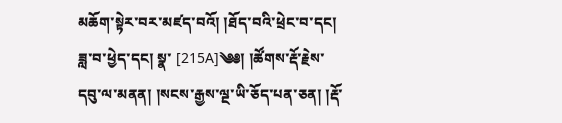མཆོག་སྟེར་བར་མཛད་བའོ། །ཐོད་བའི་ཕྲེང་བ་དང། ཟླ་བ་ཕྱེད་དང། སྣ་ [215A]༄༅། །ཚོགས་རྡོ་རྗེས་དབུ་ལ་མནན། །སངས་རྒྱས་ལྔ་ཡི་ཅོད་པན་ཅན། །རྡོ་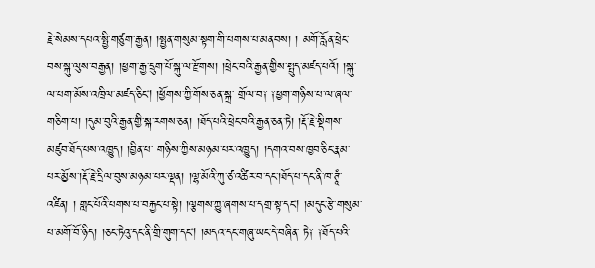རྗེ་སེམས་དཔའ་སྤྱི་གཙུག་རྒྱན། །སྤྱན་གསུམ་སྟག་གི་པགས་པ་མནབས། ། མགོ་རློན་ཕྲེང་བས་སྐུ་ལུས་བརྒྱན། །ཕྱག་རྒྱ་དྲུག་པོ་སྐུ་ལ་རྫོགས། །ཕྲེང་བའི་རྒྱན་གྱིས་སྤུད་མཛད་པའོ། །སྐུ་ལ་པག་མོས་འཁྲིལ་མཛད་ཅིང། །ཕྱོགས་ཀྱི་གོས་ཅན་སྐྲ་ གྲོལ་བ༑ ༑ཕྱག་གཉིས་པ་ལ་ཞལ་གཅིག་པ། །དུམ་བུའི་རྒྱན་གྱི་སྐ་རགས་ཅན། །ཐོད་པའི་ཕྲེང་བའི་རྒྱན་ཅན་ཏེ། །རྡོ་རྗེ་སྡིགས་མཛུབ་ཐོད་པས་འཁྱུད། །བྱིན་པ་ གཉིས་ཀྱིས་མཉམ་པར་འཁྱུད། །དགའ་བས་ཁྱབ་ཅིང་རྣམ་པར་མྱོས་།རྡོ་རྗེ་དྲིལ་བུས་མཉམ་པར་ལྡན། །ལྷ་མོའི་ཀུ་ཙ་འཚིར་བ་དང་།ཐོད་པ་དང་ནི་ཁ་ཊཱཾ་འཛིན། ། གླང་པོའི་པགས་པ་བརྐྱང་པ་སྟེ། །ལྕགས་ཀྱུ་ཞགས་པ་དགྲ་སྟ་དང། །མདུང་རྩེ་གསུམ་པ་མགོ་བོ་ཉིད། །ཅང་ཏེའུ་དང་ནི་གྲི་གུག་དང། །མདའ་དང་གཞུ་ཡང་དེ་བཞིན་ ཏེ༑ ༑ཐོད་པའི་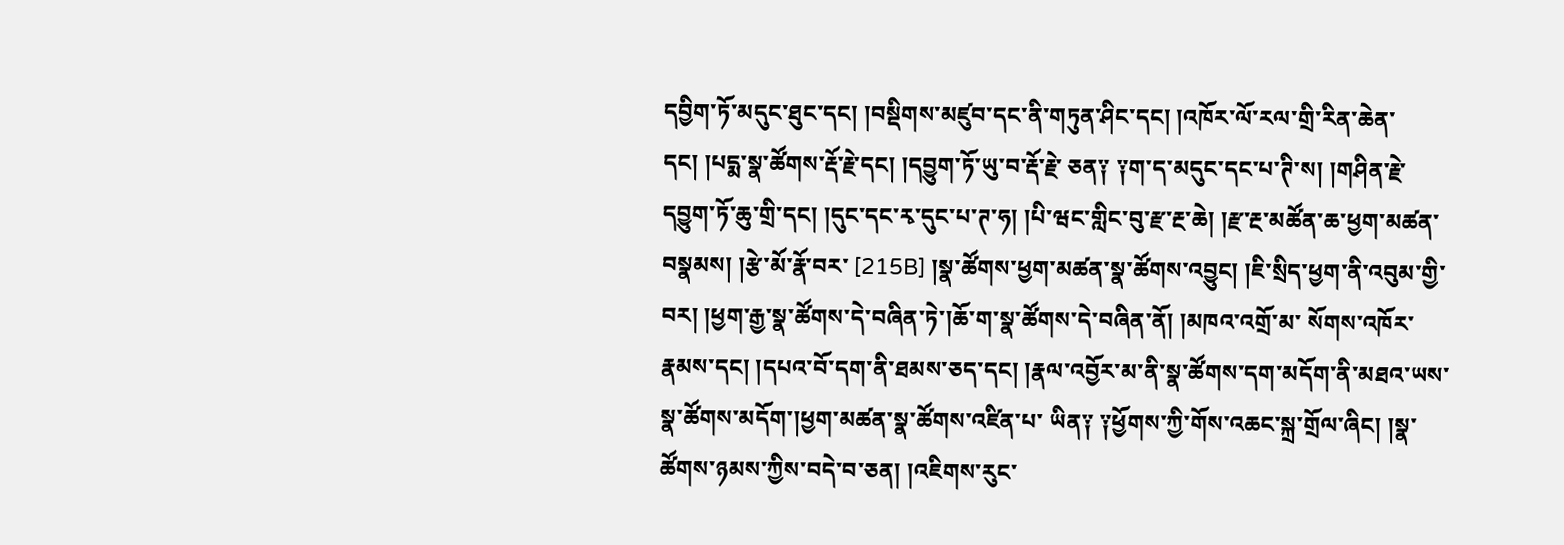དབྱིག་ཏོ་མདུང་ཐུང་དང། །བསྡིགས་མཛུབ་དང་ནི་གཏུན་ཤིང་དང། །འཁོར་ལོ་རལ་གྲི་རིན་ཆེན་དང། །པདྨ་སྣ་ཚོགས་རྡོ་རྗེ་དང། །དབྱུག་ཏོ་ཡུ་བ་རྡོ་རྗེ་ ཅན༑ ༑ག་ད་མདུང་དང་པ་ཊི་ས། །གཤིན་རྗེ་དབྱུག་ཏོ་ཆུ་གྲི་དང། །དུང་དང་རྭ་དུང་པ་ཊ་ཧ། །པི་ཝང་གླིང་བུ་རྫ་རྔ་ཆེ། །རྫ་རྔ་མཚོན་ཆ་ཕྱག་མཚན་བསྣམས། །རྩེ་མོ་རྣོ་བར་ [215B] །སྣ་ཚོགས་ཕྱག་མཚན་སྣ་ཚོགས་འབྱུང། །ཇི་སྲིད་ཕྱག་ནི་འབུམ་གྱི་བར། །ཕྱག་རྒྱ་སྣ་ཚོགས་དེ་བཞིན་ཏེ་།ཆོ་ག་སྣ་ཚོགས་དེ་བཞིན་ནོ། །མཁའ་འགྲོ་མ་ སོགས་འཁོར་རྣམས་དང། །དཔའ་བོ་དག་ནི་ཐམས་ཅད་དང། །རྣལ་འབྱོར་མ་ནི་སྣ་ཚོགས་དག་མདོག་ནི་མཐའ་ཡས་སྣ་ཚོགས་མདོག་།ཕྱག་མཚན་སྣ་ཚོགས་འཛིན་པ་ ཡིན༑ ༑ཕྱོགས་ཀྱི་གོས་འཆང་སྐྲ་གྲོལ་ཞིང། །སྣ་ཚོགས་ཉམས་ཀྱིས་བདེ་བ་ཅན། །འཇིགས་རུང་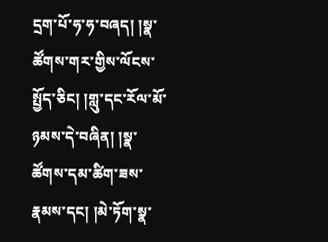དྲག་པོ་ཧ་ཧ་བཞད། །སྣ་ཚོགས་གར་གྱིས་ལོངས་སྤྱོད་ཅིང། །གླུ་དང་རོལ་མོ་ ཉམས་དེ་བཞིན། །སྣ་ཚོགས་དམ་ཚིག་ཟས་རྣམས་དང། །མེ་ཏོག་སྣ་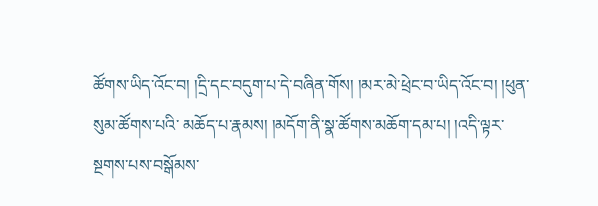ཚོགས་ཡིད་འོང་བ། །དྲི་དང་བདུག་པ་དེ་བཞིན་གོས། །མར་མེ་ཕྲེང་བ་ཡིད་འོང་བ། །ཕུན་སུམ་ཚོགས་པའི་ མཆོད་པ་རྣམས། །མདོག་ནི་སྣ་ཚོགས་མཆོག་དམ་པ། །འདི་ལྟར་སྔགས་པས་བསྒོམས་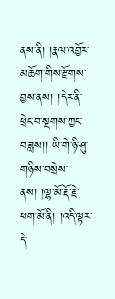ནས་ནི། །རྣལ་འབྱོར་མཆོག་གིས་རྫོགས་བྱས་ནས། །དེར་ནི་ཕྲེང་བ་སྔགས་ཀྱང་བཟླས།། ཡི་གེ་ཉི་ཤུ་གཉིས་བསྲེས་ནས། །ལྷ་མོ་རྡོ་རྗེ་ཕག་མོ་ནི། །འདི་ལྟར་དེ་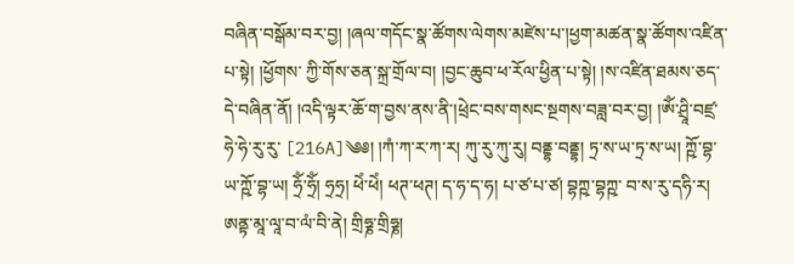བཞིན་བསྒོམ་བར་བྱ། །ཞལ་གདོང་སྣ་ཚོགས་ལེགས་མཛེས་པ་།ཕྱག་མཚན་སྣ་ཚོགས་འཛིན་པ་སྟེ། །ཕྱོགས་ ཀྱི་གོས་ཅན་སྐྲ་གྲོལ་བ། །བྱང་ཆུབ་ཕ་རོལ་ཕྱིན་པ་སྟེ། །ས་འཛིན་ཐམས་ཅད་དེ་བཞིན་ནོ། །འདི་ལྟར་ཆོ་ག་བྱས་ནས་ནི་།ཕྲེང་བས་གསང་སྔགས་བཟླ་བར་བྱ། །ཨོཾ་ཤྲཱི་བཛྲ་ཧེ་ཧེ་རུ་རུ་ [216A]༄༅། །ཀཾ་ཀ་ར་ཀ་ར། ཀུ་རུ་ཀུ་རུ། བནྡྷ་བནྡྷ། ཏྲ་ས་ཡ་ཏྲ་ས་ཡ། ཀྵོ་བྷ་ཡ་ཀྵོ་བྷ་ཡ། ཧྲོཾ་ཧྲོཾ། ཧྲཧྲ། ཕེཾ་ཕེཾ། ཕཊ་ཕཊ། ད་ཧ་ད་ཧ། པ་ཙ་པ་ཙ། བྷཀྵ་བྷཀྵ་ བ་ས་རུ་དཧི་ར། ཨནྟ་མཱ་ལཱ་བ་ལཾ་བི་ནེ། གྲིཧྞ་གྲིཧྞ།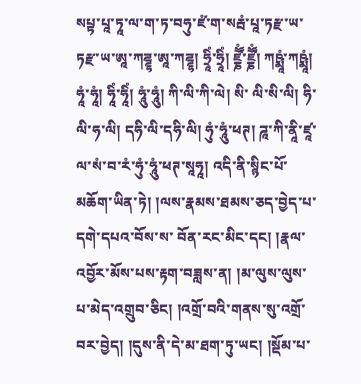སཔྟ་པཱ་ཏཱ་ལ་ག་ཏ་བཧུ་ཛཾ་ག་སརྦཾ་པཱ་ཏརྫ་ཡ་ཏརྫ་ཡ་ཨཱ་ཀཌྜྷ་ཨཱ་ཀཌྜྷ། ཧྲཱིཾ་ཧྲཱིཾ། ཛྞཽཾ་ཛྞཽཾ། ཀཥྨཱཾ་ཀཥྨཱཾ། ཧཱཾ་ཧཱཾ། ཧཱིཾ་ཧཱིཾ། ཧཱུཾ་ཧཱུཾ། ཀི་ལི་ཀི་ལེ། སི་ ལི་སི་ལི། ཧི་ལི་ཧ་ལི། དཧི་ལི་དཧི་ལི། ཧུཾ་ཧཱུཾ་ཕཊ། ཌཱ་ཀི་ནཱི་ཛཱ་ལ་སཾ་བ་རཾ་ཧུཾ་ཧཱུཾ་ཕཊ་སཱཧཱ། འདི་ནི་སྙིང་པོ་མཆོག་ཡིན་ཏེ། །ལས་རྣམས་ཐམས་ཅད་བྱེད་པ་དགེ་དཔའ་བོས་ས་ བོན་རང་མིང་དང། །རྣལ་འབྱོར་མོས་པས་རྟག་བཟླས་ན། །མ་ལུས་ལུས་པ་མེད་འགྲུབ་ཅིང། །འགྲོ་བའི་གནས་སུ་འགྲོ་བར་བྱེད། །དུས་ནི་དེ་མ་ཐག་ཏུ་ཡང། །སྡོམ་པ་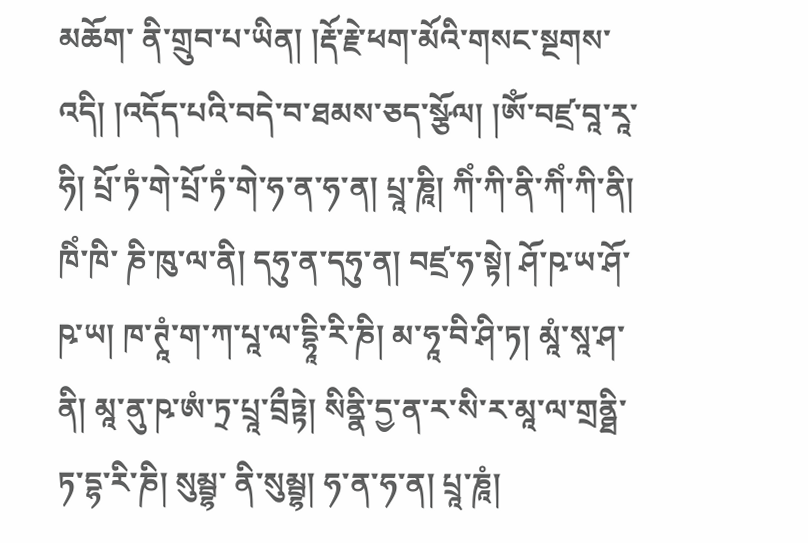མཆོག་ ནི་གྲུབ་པ་ཡིན། །རྡོ་རྗེ་ཕག་མོའི་གསང་སྔགས་འདི། །འདོད་པའི་བདེ་བ་ཐམས་ཅད་སྩོལ། །ཨོཾ་བཛྲ་བཱ་རཱ་ཧི། པྲོ་ཏཾ་གེ་པྲོ་ཏཾ་གེ་ཧ་ན་ཧ་ན། པྲཱ་ཎཱི། ཀིཾ་ཀི་ནི་ཀིཾ་ཀི་ནི། ཁིཾ་ཁི་ ཎི་ཁུ་ལ་ནི། དཧུ་ན་དཧུ་ན། བཛྲ་ཧ་སྟེ། ཤོ་ཥ་ཡ་ཤོ་ཥ་ཡ། ཁ་ཊཱཾ་ག་ཀ་པཱ་ལ་དྷཱི་རི་ཎི། མ་ཧཱ་བི་ཤི་ཏ། མཱཾ་སཱ་ཤ་ནི། མཱ་ནུ་ཥ་ཨཾ་ཏྲ་པྲཱ་བྲྀཏྟེ། སིནྣི་དྱ་ན་ར་སི་ར་མཱ་ལ་གྲནྠི་ཏ་དྷ་རི་ཎི། སུམྦྷ་ ནི་སུམྦྷ། ཧ་ན་ཧ་ན། པྲཱ་ཎཱཾ།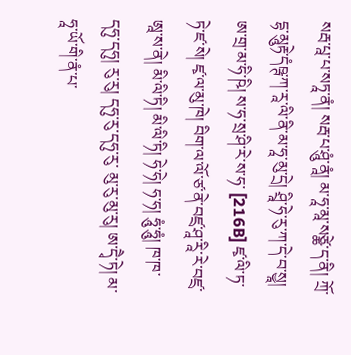སརྦ་པཱ་པ་སཏཱ་ནཾ། སརྦ་པ་ཤཱུཾ་ནཱཾ། མ་ཧཱ་མཱ་སཙྪེ་ད་ནི། ཀྲོ་དྷ་མཱུརྟེ་དཾཥྚ་ཀ་རཱ་ལི་ནི་མ་ཧཱ་མུ་དྲེ། ཤྲཱི་ཧེ་རུ་ཀ་དེ་བ་སྱཱ། ཨ་གྲ་མ་ཧི་ཥི། ས་ཧ་སྲ་ཤི་རེ་ས་ཧ་ [216B] ཛྭ་ལི་ཏ་ཏེ་ཛ་སེ། ཛྭ་ལ་མུ་ཁེ། བིག་ལ་ལོ་ཙ་ནེ་བཛྲ་ཤཱ་རཱི་རེ་བཛྲ་ཨཱ་ས་ནེ། མི་ལི་ཏི། མི་ལི་ཏི། ཧེ་ཧེ། ཧ་ཧ། ཧཱུཾ་ཧཱུཾ། ཁ་ཁ་དཧུ་དཧུ། རུ་རུ། དཧུ་རུ་དཧུ་རུ་ མུ་རུ་མུ་རུ། ཨ་དྭཻ་ཏེ། མ་ཧཱ་ཡོ་གི་ནཾ་པ་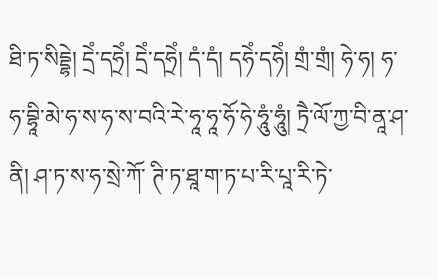ཐི་ཏ་སིདྡྷེ། དྲེཾ་དཧྲེཾ། དྲེཾ་དཧྲེཾ། དཾ་དཾ། དཧེཾ་དཧེཾ། གྲཾ་གྲཾ། ཧེ་ཧ། ཧ་ཧ་བྷཱི་མེ་ཧ་ས་ཧ་ས་བའི་རེ་ཧཱ་ཧཱ་ཧོ་ཧེ་ཧཱུཾ་ཧཱུཾ། ཏྲཻ་ལོ་ཀྱ་བི་ནཱ་ཤ་ནི། ཤ་ཏ་ས་ཧ་སྲེ་ཀོ་ ཊི་ཏ་ཐཱ་ག་ཏ་པ་རི་པཱ་རི་ཏེ་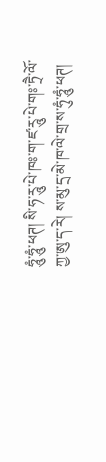ཧཱུཾ་ཧཱུཾ་ཕཊ། སི་ཧ་རཱུ་པེ་ཁཿ་ག་ཛ་རཱུ་པེ་གཿ་ཏྲཻ་ལོ་ཀྱ་ཨུ་ད་རེ། ས་མུ་དྲ་མེ་ཁ་ལེ་གྲ་ས་ཧུཾ་ཧཱུཾ་ཕཊ།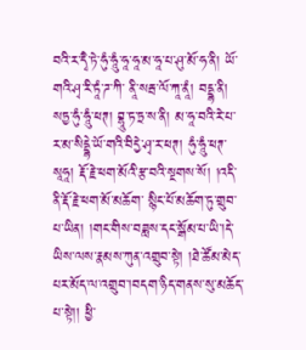བའི་ར་དྭཻ་ཏེ་ཧུཾ་ཧཱུཾ་ཧཱ་ཧཱ་མ་ཧཱ་པ་ཤུ་མོ་ཧ་ནི། ཡོ་གའི་ཤྭ་རི་ཏཱཾ་ཌ་ཀི་ ནཱི་སརྦ་ལོ་ཀཱ་ནཱཾ། བདྡྷ་ནི། སཏྱ་ཧུཾ་ཧཱུཾ་ཕཊ། བྷཱུ་ཏ་ཏྲ་ས་ནི། མ་ཧཱ་བའི་རེ་པ་ར་མ་སིདྡྷེ་ཡོ་གའི་བིདྱེ་ཤྭ་ར་ཕཊ། ཧུཾ་ཧཱུཾ་ཕཊ་སཱཧཱ། རྡོ་རྗེ་ཕག་མོའི་རྩ་བའི་སྔགས་སོ། །འདི་ནི་རྡོ་རྗེ་ཕག་མོ་མཆོག་ སྙིང་པོ་མཆོག་ཏུ་གྲུབ་པ་ཡིན། །གང་གིས་བཟླས་དང་སྒོམ་པ་ཡི་།དེ་ཡིས་ལས་རྣམས་ཀུན་འགྲུབ་སྟེ། །ཐེ་ཚོམ་མེད་པར་མོད་ལ་འགྲུབ་།བདག་ཉིད་གནས་སུ་མཆོད་པ་སྟེ།། ཕྱི་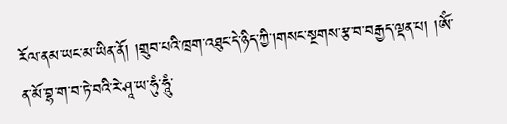རོལ་ནམ་ཡང་མ་ཡིན་ནོ། །གྲུབ་པའི་ཁྲག་འཐུང་དེ་ཉིད་ཀྱི་།གསང་སྔགས་རྩ་བ་བརྒྱད་ལྡན་པ། །ཨོཾ་ན་མོ་བྷ་ག་བ་ཏེ་བའི་རེ་ཤཱ་ཡ་ཧུཾ་ཧཱུཾ་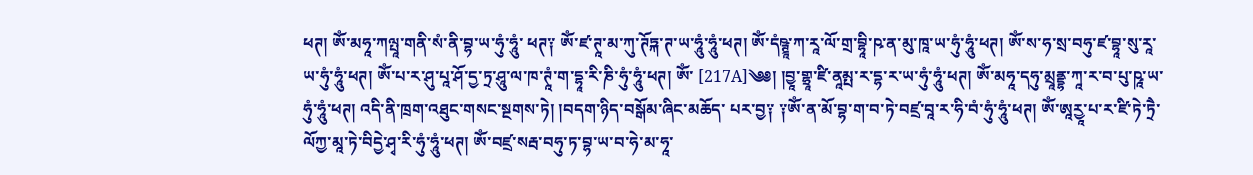ཕཊ། ཨོཾ་མཧཱ་ཀལྤཱ་གནི་སཾ་ནི་བྷ་ཡ་ཧུཾ་ཧཱུཾ་ ཕཊ༑ ཨོཾ་ཛ་ཊཱ་མ་ཀུ་ཊོཏྐ་ཊ་ཡ་ཧཱུཾ་ཧཱུཾ་ཕཊ། ཨོཾ་དཾཥྚྲཱ་ཀ་རཱ་ལོ་གྲ་བྷཱི་ཥ་ན་མུ་ཁཱ་ཡ་ཧུཾ་ཧཱུཾ་ཕཊ། ཨོཾ་ས་ཧ་སྲ་བཧུ་ཛ་བྷཱ་སུ་རཱ་ཡ་ཧུཾ་ཧཱུཾ་ཕཊ། ཨོཾ་པ་ར་ཤུ་པཱ་ཤོ་དྱ་ཏྲ་ཤཱུ་ལ་ཁ་ཊཱཾ་ག་དྷཱ་རི་ཎི་ཧུཾ་ཧཱུཾ་ཕཊ། ཨོཾ་ [217A]༄༅། །བྱཱ་གྷྲཱ་ཛི་ནཱམྤ་ར་དྷ་ར་ཡ་ཧུཾ་ཧཱུཾ་ཕཊ། ཨོཾ་མཧཱ་དཧུ་མྲཱནྡྷ་ཀཱ་ར་བ་པུ་ཥཱ་ཡ་ཧུཾ་ཧཱུཾ་ཕཊ། འདི་ནི་ཁྲག་འཐུང་གསང་སྔགས་ཏེ། །བདག་ཉིད་བསྒོམ་ཞིང་མཆོད་ པར་བྱ༑ ༑ཨོཾ་ན་མོ་བྷ་ག་བ་ཏེ་བཛྲ་བཱ་ར་ཧི་བཾ་ཧུཾ་ཧཱུཾ་ཕཊ། ཨོཾ་ཨཱརྱཱ་པ་ར་ཛི་ཏེ་ཏྲཻ་ལོཀྱ་མཱ་ཏེ་བིདྱེ་ཤྭ་རི་ཧུཾ་ཧཱུཾ་ཕཊ། ཨོཾ་བཛྲ་སརྦ་བཧུ་ཏ་བྷ་ཡ་བ་ཧེ་མ་ཧཱ་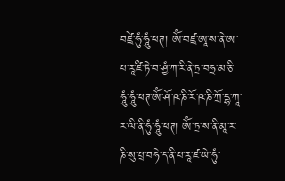བཛྲེ་ཧུཾ་ཧཱུཾ་ཕཊ། ཨོཾ་བཛྲ་ཨཱ་ས་ནེ་ཨ་ པ་རཱ་ཛི་ཏེ་བ་ཤྱཾ་ཀ་རི་ནེ་ཏྲ་བཧྲ་མ་ཅི་ཧཱུཾ་ཧཱུཾ་ཕཊ་ཨོཾ་ཤོ་ཥ་ཎི་རོ་ཥ་ཎི་ཀྲོ་དྷ་ཀཱ་ར་ལི་ནི་ཧུཾ་ཧཱུཾ་ཕཊ། ཨོཾ་ཏྲ་ས་ནི་མཱ་ར་ཎི་སུ་པྲ་བཧེ་ད་ནི་པ་རཱ་ཛ་ཡེ་ཧུཾ་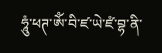ཧཱུཾ་ཕཊ་ཨོཾ་བི་ཛ་ཡེ་ཛཾ་བྷ་ནི་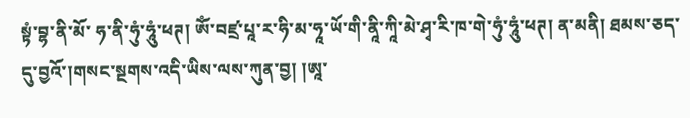སྟཾ་བྷ་ནི་མོ་ ཧ་ནི་ཧུཾ་ཧཱུཾ་ཕཊ། ཨོཾ་བཛྲ་པཱ་ར་ཧི་མ་ཧཱ་ཡོ་གི་ནཱི་ཀཱི་མེ་ཤྭ་རི་ཁ་གེ་ཧུཾ་ཧཱུཾ་ཕཊ། ན་མནི། ཐམས་ཅད་དུ་བྱའོ་།གསང་སྔགས་འདི་ཡིས་ལས་ཀུན་བྱ། །ཨཱ་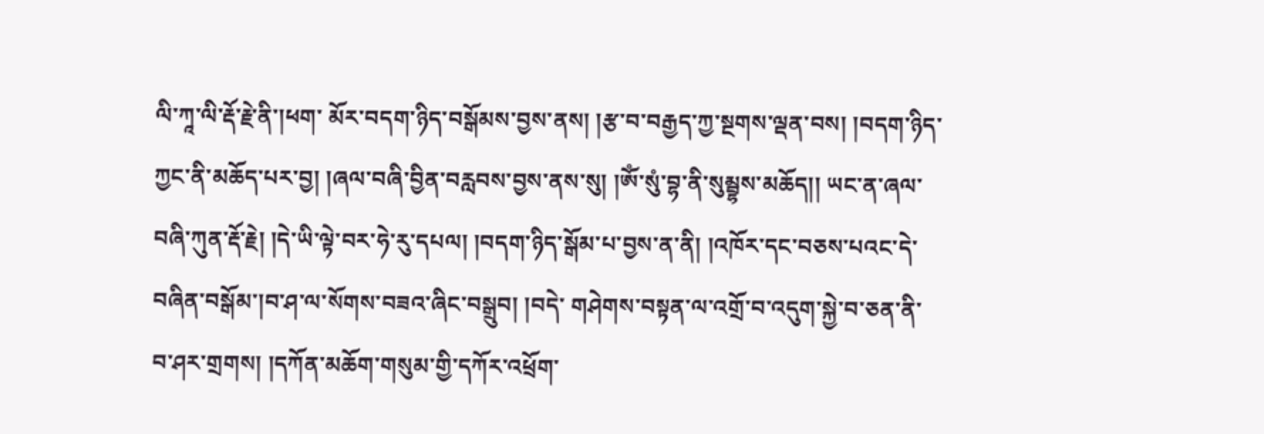ལི་ཀཱ་ལི་རྡོ་རྗེ་ནི་།ཕག་ མོར་བདག་ཉིད་བསྒོམས་བྱས་ནས། །རྩ་བ་བརྒྱད་ཀྱ་སྔགས་ལྡན་བས། །བདག་ཉིད་ཀྱང་ནི་མཆོད་པར་བྱ། །ཞལ་བཞི་བྱིན་བརླབས་བྱས་ནས་སུ། །ཨོཾ་སུཾ་བྷ་ནི་སུམྦྷས་མཆོད།། ཡང་ན་ཞལ་བཞི་ཀུན་རྡོ་རྗེ། །དེ་ཡི་ལྟེ་བར་ཧེ་རུ་དཔལ། །བདག་ཉིད་སྒོམ་པ་བྱས་ན་ནི། །འཁོར་དང་བཅས་པའང་དེ་བཞིན་བསྒོམ་།བ་ཤ་ལ་སོགས་བཟའ་ཞིང་བསྒྲུབ། །བདེ་ གཤེགས་བསྟན་ལ་འགྲོ་བ་འདུག་སྐྱེ་བ་ཅན་ནི་བ་ཤར་གྲགས། །དཀོན་མཆོག་གསུམ་གྱི་དཀོར་འཕྲོག་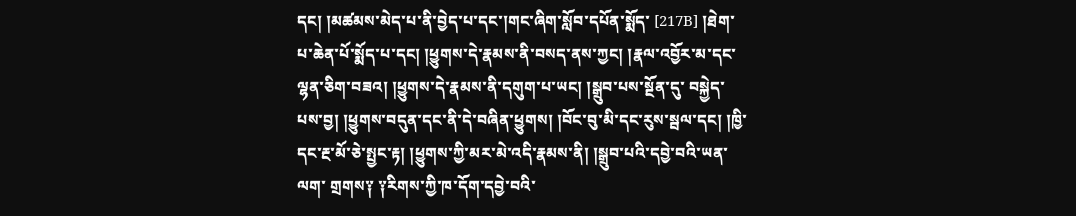དང། །མཚམས་མེད་པ་ནི་བྱེད་པ་དང་།གང་ཞིག་སློབ་དཔོན་སྨོད་ [217B] །ཐེག་པ་ཆེན་པོ་སྨོད་པ་དང། །ཕྱུགས་དེ་རྣམས་ནི་བསད་ནས་ཀྱང། །རྣལ་འབྱོར་མ་དང་ལྷན་ཅིག་བཟའ། །ཕྱུགས་དེ་རྣམས་ནི་དགུག་པ་ཡང། །སྒྲུབ་པས་སྔོན་དུ་ བསྐྱེད་པས་བྱ། །ཕྱུགས་བདུན་དང་ནི་དེ་བཞིན་ཕྱུགས། །བོང་བུ་མི་དང་རུས་སྦལ་དང། །ཁྱི་དང་རྔ་མོ་ཅེ་སྤྱང་རྟ། །ཕྱུགས་ཀྱི་མར་མེ་འདི་རྣམས་ནི། །སྒྲུབ་པའི་དབྱེ་བའི་ཡན་ལག་ གྲགས༑ ༑རིགས་ཀྱི་ཁ་དོག་དབྱེ་བའི་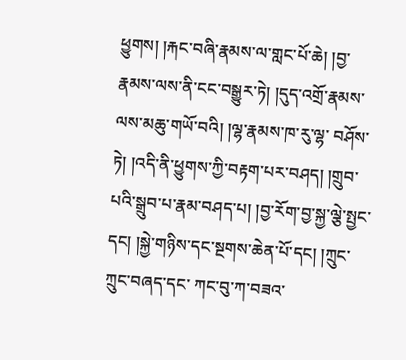ཕྱུགས། །རྐང་བཞི་རྣམས་ལ་གླང་པོ་ཆེ། །བྱ་རྣམས་ལས་ནི་ངང་བསྒྱུར་ཏེ། །དུད་འགྲོ་རྣམས་ལས་མཆུ་གཡོ་བའི། །ལྷ་རྣམས་ཁ་རུ་ལྷ་ བཤོས་ཏེ། །འདི་ནི་ཕྱུགས་ཀྱི་བརྟག་པར་བཤད། །གྲུབ་པའི་སྒྲུབ་པ་རྣམ་བཤད་པ། །བྱ་རོག་བྱ་སྐྱ་ལྕེ་སྤྱང་དང། །སྐྱེ་གཉིས་དང་སྔགས་ཆེན་པོ་དང། །ཀྲུང་ཀྲུང་བཞད་དང་ ཀང་བུ་ཀ་བཟའ་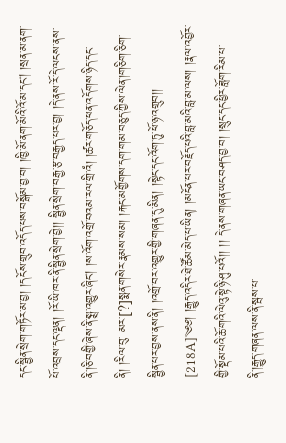དང་སྦྱིན་སྲེག་གཏོར་མ་བྱ། །དངོས་གྲུབ་འདོད་པས་བསྒོམ་བྱ་བ། །ཁྱི་མོ་ནག་མོའི་འོ་མ་དང། །སྲན་མ་ནག་པོ་འབྲས་དང་ལྡན། །རོ་ཡི་ཁར་ནི་སྦྱིན་སྲེག་བྱེ།། སྦྱིན་སྲེག་བརྒྱ་རྩ་བརྒྱད་པར་བྱ། །དེ་ནས་རོ་དེ་ལངས་ནས་ནི་།ཅི་བགྱི་ཞེས་ནི་སྨྲ་འགྱུར་ཞིང། །ས་འོག་འགྲོ་བའམ་རལ་གྲི་འཾ། །ཚར་གཅོད་ཕན་འདོགས་ཉིད་དང་ནི། །རིལ་བུ་ མར་[?]སྨན་གསེར་རྣམས་སམ། །རྐང་མགྱོགས་དག་གམ་བཅུད་ཀྱིས་ལེན་།གཅིག་ཅིག་སྦྱིན་པར་བྱས་ནས་ནི། །འགྲོ་བར་འགྱུར་གྱི་གཞན་དུ་མིན། །སྟེང་དང་འོག་ཏུ་ཕོ་ཉ་འགྲུབ།། [218A]༄༅། །རྒྱུད་འདིར་ཐེ་ཚོམ་མེད་པ་ཡིན། །མངོན་པར་བརྗོད་པའི་བླ་མའི་བླ་མ་ལས། །རྣལ་འབྱོར་གྱི་སྡོམ་པའི་ཆོ་གའི་ལེའུ་སྟེ་ཉི་ཤུ་པའོ།། །། དེ་ནས་གཞན་ཡང་བཤད་བྱ་བ། །སྲུང་དང་ཕྱིར་ཟློག་རིམ་པ་ནི་།རྒྱུད་གཞན་ལས་ནི་སྦས་པ་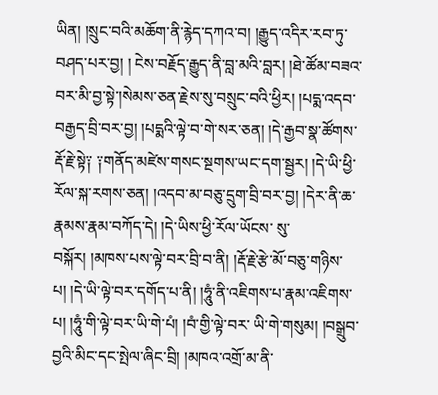ཡིན། །སྲུང་བའི་མཆོག་ནི་རྙེད་དཀའ་བ། །རྒྱུད་འདིར་རབ་ཏུ་བཤད་པར་བྱ། ། ངེས་བརྗོད་རྒྱུད་ནི་བླ་མའི་བླར། །ཐེ་ཚོམ་བཟའ་བར་མི་བྱ་སྟེ་།སེམས་ཅན་རྗེས་སུ་བསྲུང་བའི་ཕྱིར། །པདྨ་འདབ་བརྒྱད་བྲི་བར་བྱ། །པདྨའི་ལྟེ་བ་གེ་སར་ཅན། །དེ་རྒྱབ་སྣ་ཚོགས་ རྡོ་རྗེ་སྟེ༑ ༑གནོད་མཛེས་གསང་སྔགས་ཡང་དག་སྦྱར། །དེ་ཡི་ཕྱི་རོལ་སྐ་རགས་ཅན། །འདབ་མ་བཅུ་དྲུག་བྲི་བར་བྱ། །དེར་ནི་ཆ་རྣམས་རྣམ་བཀོད་དེ། །དེ་ཡིས་ཕྱི་རོལ་ཡོངས་ སུ་བསྐོར། །མཁས་པས་ལྟེ་བར་བྲི་བ་ནི། །རྡོ་རྗེ་རྩེ་མོ་བཅུ་གཉིས་པ། །དེ་ཡི་ལྟེ་བར་དགོད་པ་ནི། །ཧཱུཾ་ནི་འཇིགས་པ་རྣམ་འཇིགས་པ། །ཧཱུཾ་གི་ལྟེ་བར་ཡི་གེ་པཾ། །བཾ་གྱི་ལྟེ་བར་ ཡི་གེ་གསུམ། །བསྒྲུབ་བྱའི་མིང་དང་སྤེལ་ཞིང་བྲི། །མཁའ་འགྲོ་མ་ནི་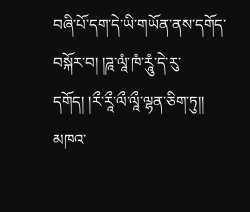བཞི་པོ་དག་དེ་ཡི་གཡོན་ནས་དགོད་བསྐོར་བ། །ཌཱ་ལཱཾ་ཁཾ་རཱུཾ་དེ་རུ་དགོད། །རྀ་རཱྀ་ལྀ་ལཱྀ་ལྷན་ཅིག་ཏུ།། མཁའ་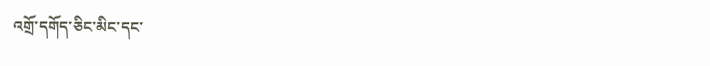འགྲོ་དགོད་ཅིང་མིང་དང་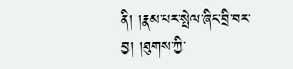ནི། །རྣམ་པར་སྤེལ་ཞིང་བྲི་བར་བྱ། །ཐུགས་ཀྱི་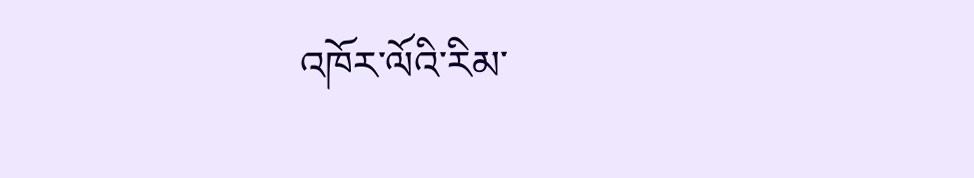འཁོར་ལོའི་རིམ་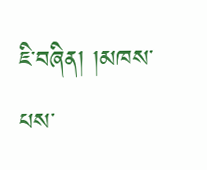ཇི་བཞིན། །མཁས་པས་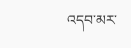འདབ་མར་